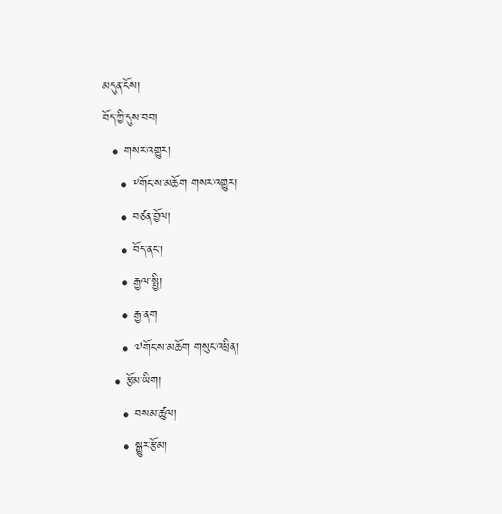མདུན་ངོས།
བོད་ཀྱི་དུས་བབ།
  • གསར་འགྱུར།
    • ༸གོང་ས་མཆོག གསར་འགྱུར།
    • བཙན་བྱོལ།
    • བོད་ནང་།
    • རྒྱལ་སྤྱི།
    • རྒྱ་ནག
    • ༧གོང་ས་མཆོག གསུང་འཕྲིན།
  • རྩོམ་ཡིག།
    • བསམ་ཚུལ།
    • སྒྱུར་རྩོམ།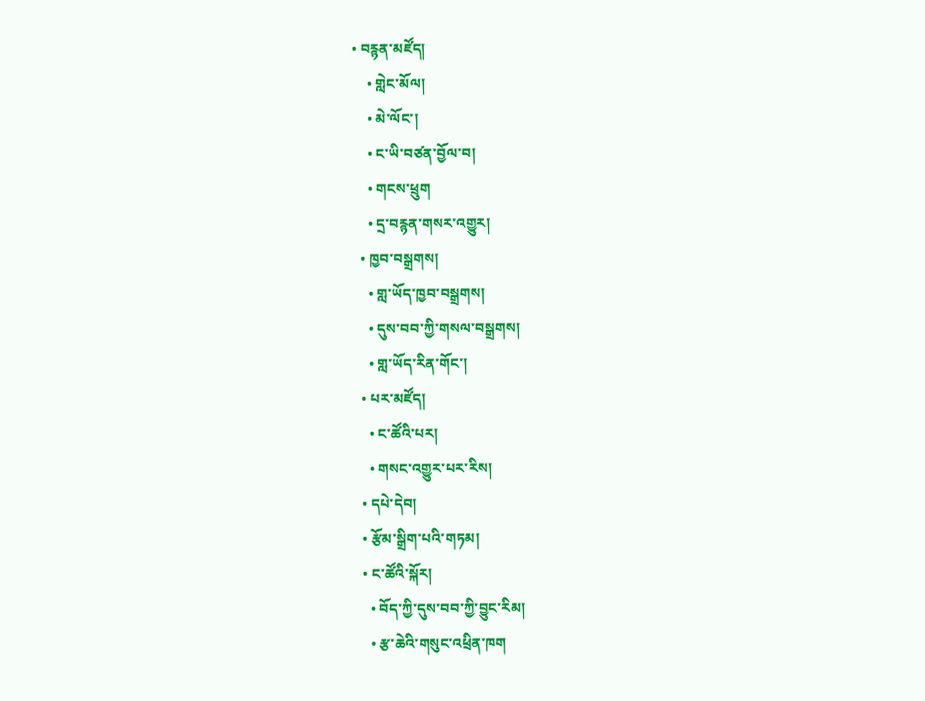• བརྙན་མཛོད།
    • གླེང་མོལ།
    • མེ་ལོང་།
    • ང་ཡི་བཙན་བྱོལ་བ།
    • གངས་ཕྲུག
    • དྲ་བརྙན་གསར་འགྱུར།
  • ཁྱབ་བསྒྲགས།
    • གླ་ཡོད་ཁྱབ་བསྒྲགས།
    • དུས་བབ་ཀྱི་གསལ་བསྒྲགས།
    • གླ་ཡོད་རིན་གོང་།
  • པར་མཛོད།
    • ང་ཚོའི་པར།
    • གསང་འགྱུར་པར་རིས།
  • དཔེ་དེབ།
  • རྩོམ་སྒྲིག་པའི་གཏམ།
  • ང་ཚོའི་སྐོར།
    • བོད་ཀྱི་དུས་བབ་ཀྱི་བྱུང་རིམ།
    • རྩ་ཆེའི་གསུང་འཕྲིན་ཁག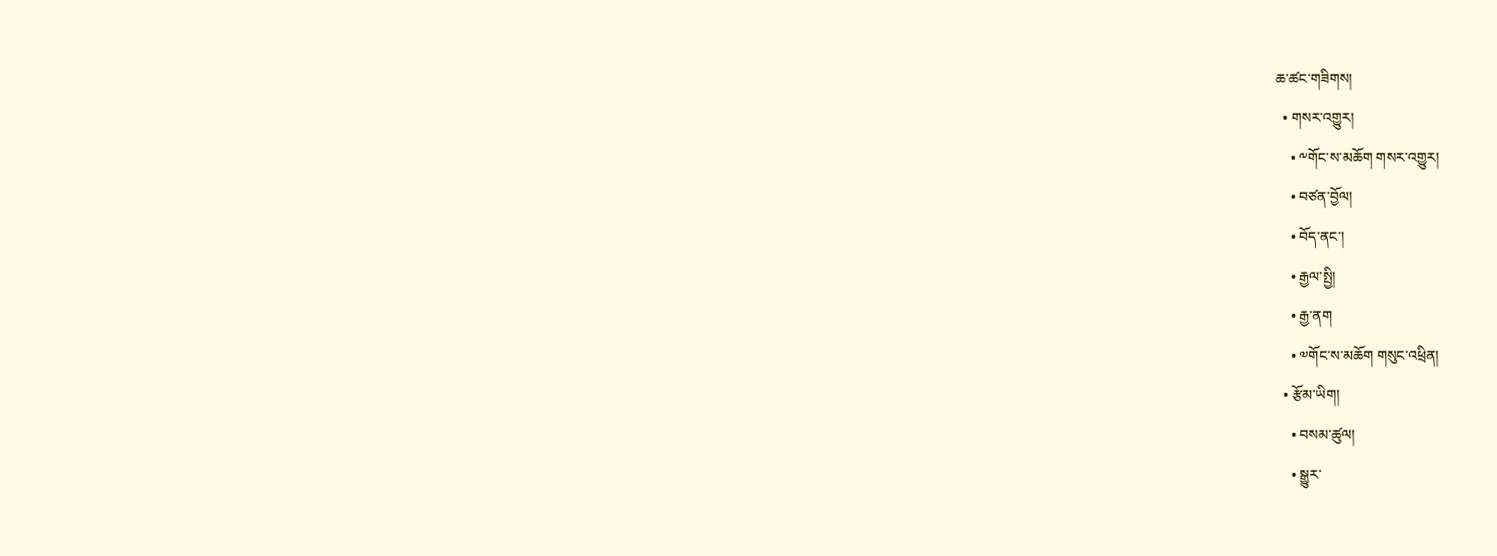ཆ་ཚང་གཟིགས།
  • གསར་འགྱུར།
    • ༸གོང་ས་མཆོག གསར་འགྱུར།
    • བཙན་བྱོལ།
    • བོད་ནང་།
    • རྒྱལ་སྤྱི།
    • རྒྱ་ནག
    • ༧གོང་ས་མཆོག གསུང་འཕྲིན།
  • རྩོམ་ཡིག།
    • བསམ་ཚུལ།
    • སྒྱུར་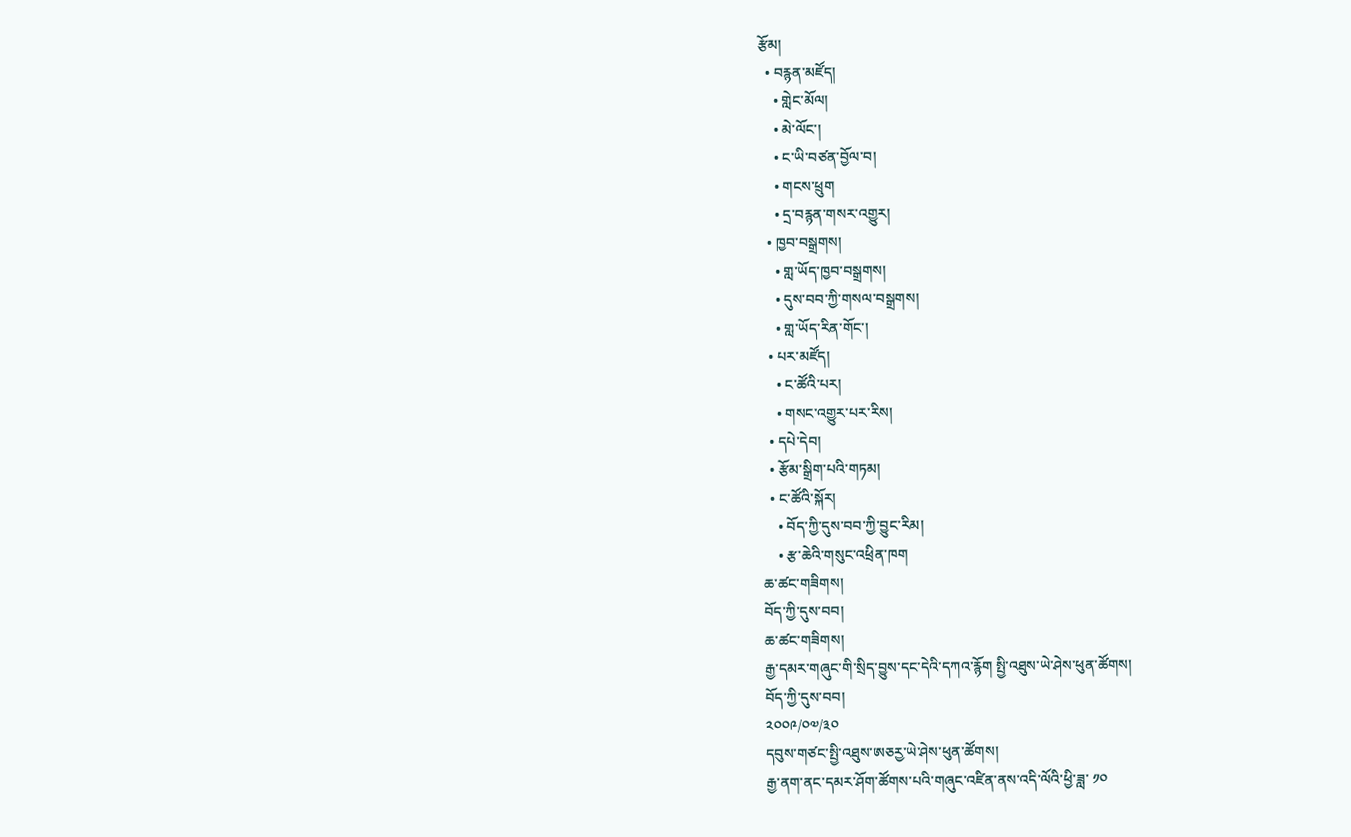རྩོམ།
  • བརྙན་མཛོད།
    • གླེང་མོལ།
    • མེ་ལོང་།
    • ང་ཡི་བཙན་བྱོལ་བ།
    • གངས་ཕྲུག
    • དྲ་བརྙན་གསར་འགྱུར།
  • ཁྱབ་བསྒྲགས།
    • གླ་ཡོད་ཁྱབ་བསྒྲགས།
    • དུས་བབ་ཀྱི་གསལ་བསྒྲགས།
    • གླ་ཡོད་རིན་གོང་།
  • པར་མཛོད།
    • ང་ཚོའི་པར།
    • གསང་འགྱུར་པར་རིས།
  • དཔེ་དེབ།
  • རྩོམ་སྒྲིག་པའི་གཏམ།
  • ང་ཚོའི་སྐོར།
    • བོད་ཀྱི་དུས་བབ་ཀྱི་བྱུང་རིམ།
    • རྩ་ཆེའི་གསུང་འཕྲིན་ཁག
ཆ་ཚང་གཟིགས།
བོད་ཀྱི་དུས་བབ།
ཆ་ཚང་གཟིགས།
རྒྱ་དམར་གཞུང་གི་སྲིད་བྱུས་དང་དེའི་དཀའ་རྙོག སྤྱི་འཐུས་ཡེ་ཤེས་ཕུན་ཚོགས།
བོད་ཀྱི་དུས་བབ།
༢༠༠༩/༠༧/༣༠
དབུས་གཙང་སྤྱི་འཐུས་ཨཅརྱ་ཡེ་ཤེས་ཕུན་ཚོགས།
རྒྱ་ནག་ནང་དམར་ཤོག་ཚོགས་པའི་གཞུང་འཛིན་ནས་འདི་ལོའི་ཕྱི་ཟླ་ ༡༠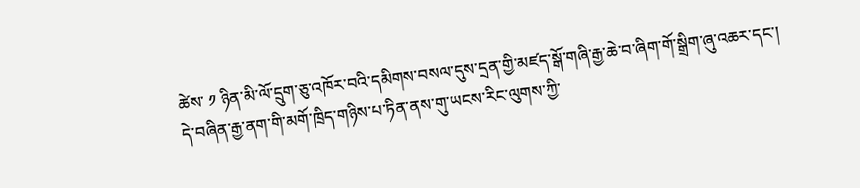ཚེས་ ༡ ཉིན་མི་ལོ་དྲུག་ཅུ་འཁོར་བའི་དམིགས་བསལ་དུས་དྲན་གྱི་མཛད་སྒོ་གཞི་རྒྱ་ཆེ་བ་ཞིག་གོ་སྒྲིག་ཞུ་འཆར་དང་། དེ་བཞིན་རྒྱ་ནག་གི་མགོ་ཁྲིད་གཉིས་པ་ཏིན་ནས་གུ་ཡངས་རིང་ལུགས་ཀྱི་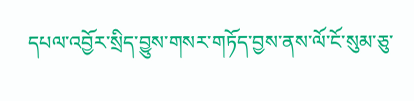དཔལ་འབྱོར་སྲིད་བྱུས་གསར་གཏོད་བྱས་ནས་ལོ་ངོ་སུམ་ཅུ་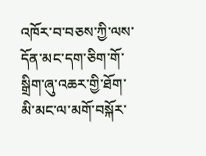འཁོར་བ་བཅས་ཀྱི་ལས་དོན་མང་དག་ཅིག་གོ་སྒྲིག་ཞུ་འཆར་གྱི་ཐོག་མི་མང་ལ་མགོ་བསྐོར་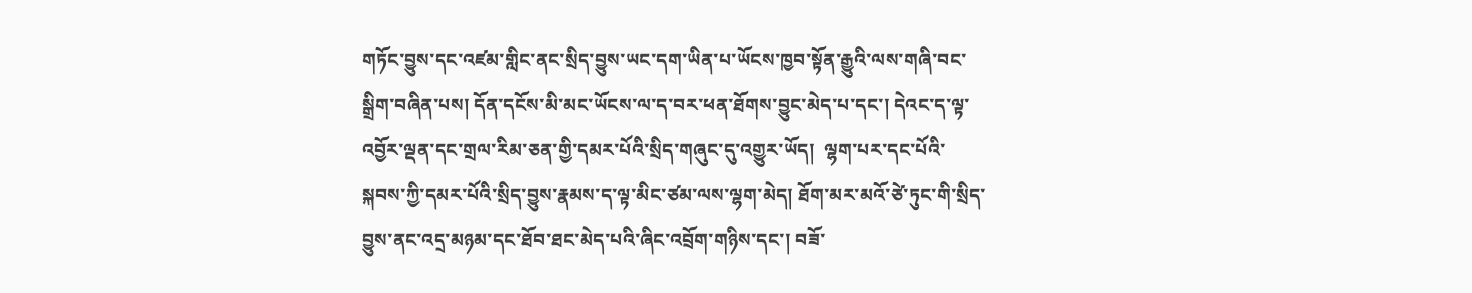གཏོང་བྱུས་དང་འཛམ་གླིང་ནང་སྲིད་བྱུས་ཡང་དག་ཡིན་པ་ཡོངས་ཁྱབ་སྟོན་རྒྱུའི་ལས་གཞི་བང་སྒྲིག་བཞིན་པས། དོན་དངོས་མི་མང་ཡོངས་ལ་ད་བར་ཕན་ཐོགས་བྱུང་མེད་པ་དང་། དེའང་ད་ལྟ་འབྱོར་ལྡན་དང་གྲལ་རིམ་ཅན་གྱི་དམར་པོའི་སྲིད་གཞུང་དུ་འགྱུར་ཡོད།  ལྷག་པར་དང་པོའི་སྐབས་ཀྱི་དམར་པོའི་སྲིད་བྱུས་རྣམས་ད་ལྟ་མིང་ཙམ་ལས་ལྷག་མེད། ཐོག་མར་མའོ་ཙེ་ཏུང་གི་སྲིད་བྱུས་ནང་འདྲ་མཉམ་དང་ཐོབ་ཐང་མེད་པའི་ཞིང་འབྲོག་གཉིས་དང་། བཟོ་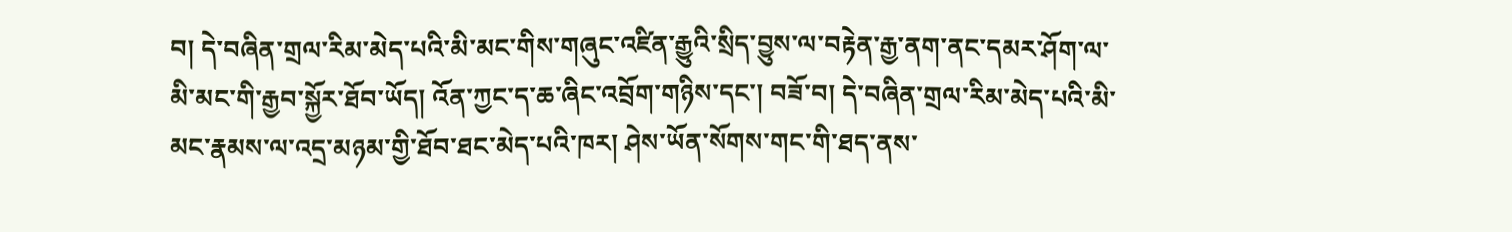བ། དེ་བཞིན་གྲལ་རིམ་མེད་པའི་མི་མང་གིས་གཞུང་འཛིན་རྒྱུའི་སྲིད་བྱུས་ལ་བརྟེན་རྒྱ་ནག་ནང་དམར་ཤོག་ལ་མི་མང་གི་རྒྱབ་སྐྱོར་ཐོབ་ཡོད། འོན་ཀྱང་ད་ཆ་ཞིང་འབྲོག་གཉིས་དང་། བཟོ་བ། དེ་བཞིན་གྲལ་རིམ་མེད་པའི་མི་མང་རྣམས་ལ་འདྲ་མཉམ་གྱི་ཐོབ་ཐང་མེད་པའི་ཁར། ཤེས་ཡོན་སོགས་གང་གི་ཐད་ནས་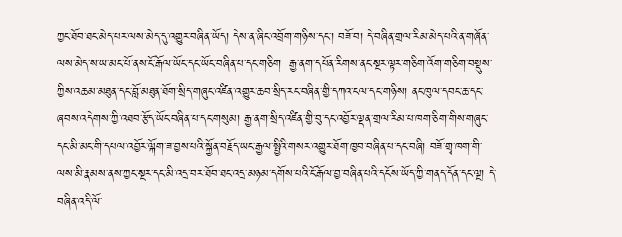ཀྱང་ཐོབ་ཐང་མེད་པར་ལས་མེད་དུ་འགྱུར་བཞིན་ཡོད། དེས་ན་ཞིང་འབྲོག་གཉིས་དང་། བཟོ་བ། དེ་བཞིན་གྲལ་རིམ་མེད་པའི་ན་གཞོན་ལས་མེད་ས་ཡ་མང་པོ་ནས་ངོ་རྒོལ་ཡོང་དང་ཡོང་བཞིན་པ་དང་གཅིག  རྒྱ་ནག་དཔོན་རིགས་ནང་སྔར་ལྟར་གཅིག་འོག་གཅིག་བསྡུས་ཀྱིས་འཆམ་མཐུན་དང་བློ་མཐུན་ཐོག་སྲིད་གཞུང་འཛིན་འགྱུར་ཆབ་སྲིད་རང་བཞིན་གྱི་དཀའ་ངལ་དང་གཉིས། ནང་ཁུལ་དབང་ཆ་དང་ཞབས་འདེགས་ཀྱི་འཐབ་རྩོད་ཡོང་བཞིན་པ་དང་གསུམ། རྒྱ་ནག་སྲིད་འཛིན་གྱི་བུ་དང་འབྱོར་ལྡན་གྲལ་རིམ་པ་ཁག་ཅིག་གིས་གཞུང་དང་མི་མང་གི་དཔལ་འབྱོར་ལྐོག་ཟ་བྱས་པའི་སྐྱོན་བརྗོད་ཡང་རྒྱལ་སྤྱིའི་གསར་འགྱུར་ཐོག་ཁྱབ་བཞིན་པ་དང་བཞི། བཟོ་གྲྭ་ཁག་གི་ལས་མི་རྣམས་ནས་ཀྱང་སྔར་དང་མི་འདྲ་བར་ཐོབ་ཐང་འདྲ་མཉམ་དགོས་པའི་ངོ་རྒོལ་བྱ་བཞིན་པའི་དངོས་ཡོད་ཀྱི་གནད་དོན་དང་ལྔ། དེ་བཞིན་འདི་ལོ་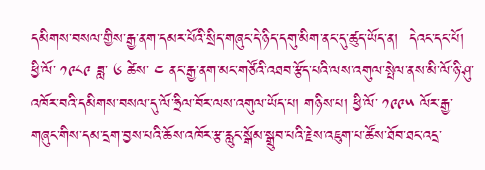དམིགས་བསལ་གྱིས་རྒྱ་ནག་དམར་པོའི་སྲིད་གཞུང་དེ་ཉིད་དགུ་མིག་ནང་དུ་ཚུད་ཡོད་ན།  དེའང་དང་པོ། ཕྱི་ལོ་ ༡༩༨༩ ཟླ་ ༦ ཚེས་ ༤ ནང་རྒྱ་ནག་མང་གཙོའི་འཐབ་རྩོད་པའི་ལས་འགུལ་སྤེལ་ནས་མི་ལོ་ཉི་ཤུ་འཁོར་བའི་དམིགས་བསལ་དུ་ལོ་ཧྲིལ་བོར་ལས་འགུལ་ཡོད་པ། གཉིས་པ། ཕྱི་ལོ་ ༡༩༩༥ ལོར་རྒྱ་གཞུང་གིས་དམ་དྲག་བྱས་པའི་ཆོས་འཁོར་རྩ་རླུང་སྒོམ་སྒྲུབ་པའི་རྗེས་འཇུག་པ་ཚོས་ཐོབ་ཐང་འདྲ་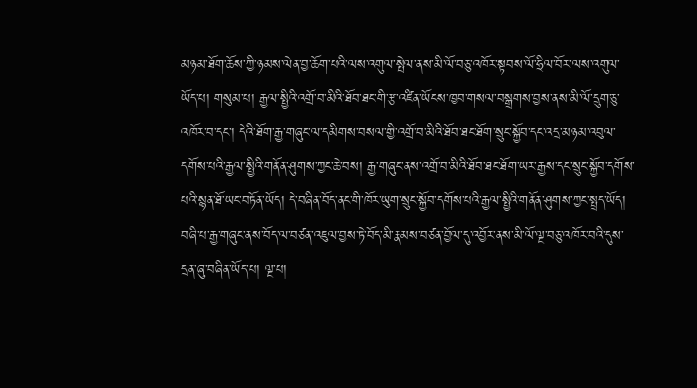མཉམ་ཐོག་ཆོས་ཀྱི་ཉམས་ལེན་བྱ་ཆོག་པའི་ལས་འགུལ་སྤེལ་ནས་མི་ལོ་བཅུ་འཁོར་སྟབས་ལོ་ཧྲིལ་བོར་ལས་འགུལ་ཡོད་པ། གསུམ་པ། རྒྱལ་སྤྱིའི་འགྲོ་བ་མིའི་ཐོབ་ཐང་གི་རྩ་འཛིན་ཡོངས་ཁྱབ་གསལ་བསྒྲགས་བྱས་ནས་མི་ལོ་དྲུག་ཅུ་འཁོར་བ་དང་། དེའི་ཐོག་རྒྱ་གཞུང་ལ་དམིགས་བསལ་གྱི་འགྲོ་བ་མིའི་ཐོབ་ཐང་ཐོག་སྲུང་སྐྱོབ་དང་འདྲ་མཉམ་འབུལ་དགོས་པའི་རྒྱལ་སྤྱིའི་གནོན་ཤུགས་ཀྱང་ཆེ་བས། རྒྱ་གཞུང་ནས་འགྲོ་བ་མིའི་ཐོབ་ཐང་ཐོག་ཡར་རྒྱས་དང་སྲུང་སྐྱོབ་དགོས་པའི་སྙན་ཐོ་ཡང་བཏོན་ཡོད། དེ་བཞིན་བོད་ནང་གི་ཁོར་ཡུག་སྲུང་སྐྱོབ་དགོས་པའི་རྒྱལ་སྤྱིའི་གནོན་ཤུགས་ཀྱང་སྤྲད་ཡོད། བཞི་པ་རྒྱ་གཞུང་ནས་བོད་ལ་བཙན་འཇུལ་བྱས་ཏེ་བོད་མི་རྣམས་བཙན་བྱོལ་དུ་འབྱོར་ནས་མི་ལོ་ལྔ་བཅུ་འཁོར་བའི་དུས་དྲན་ཞུ་བཞིན་ཡོད་པ། ལྔ་པ།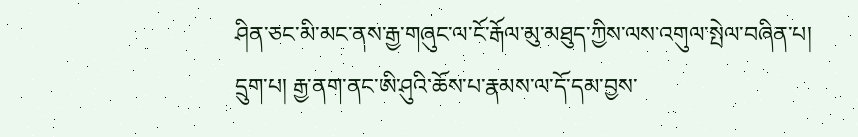ཤིན་ཅང་མི་མང་ནས་རྒྱ་གཞུང་ལ་ངོ་རྒོལ་མུ་མཐུད་ཀྱིས་ལས་འགུལ་སྤེལ་བཞིན་པ། དྲུག་པ། རྒྱ་ནག་ནང་ཨི་ཤུའི་ཆོས་པ་རྣམས་ལ་དོ་དམ་བྱས་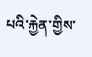པའི་རྐྱེན་གྱིས་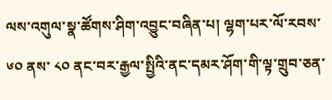ལས་འགུལ་སྣ་ཚོགས་ཤིག་འབྱུང་བཞིན་པ། ལྷག་པར་ལོ་རབས་ ༦༠ ནས་ ༨༠ ནང་བར་རྒྱལ་སྤྱིའི་ནང་དམར་ཤོག་གི་ལྟ་གྲུབ་ཅན་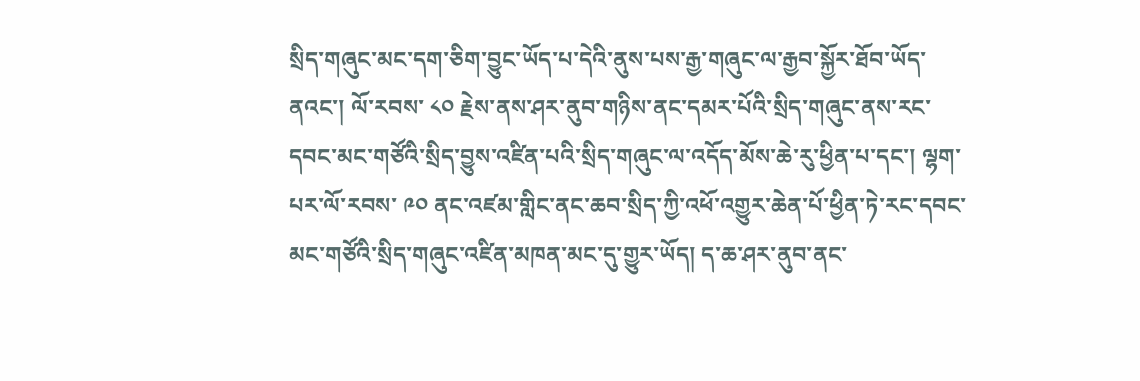སྲིད་གཞུང་མང་དག་ཅིག་བྱུང་ཡོད་པ་དེའི་ནུས་པས་རྒྱ་གཞུང་ལ་རྒྱབ་སྐྱོར་ཐོབ་ཡོད་ནའང་། ལོ་རབས་ ༨༠ རྗེས་ནས་ཤར་ནུབ་གཉིས་ནང་དམར་པོའི་སྲིད་གཞུང་ནས་རང་དབང་མང་གཙོའི་སྲིད་བྱུས་འཛིན་པའི་སྲིད་གཞུང་ལ་འདོད་མོས་ཆེ་རུ་ཕྱིན་པ་དང་། ལྷག་པར་ལོ་རབས་ ༩༠ ནང་འཛམ་གླིང་ནང་ཆབ་སྲིད་ཀྱི་འཕོ་འགྱུར་ཆེན་པོ་ཕྱིན་ཏེ་རང་དབང་མང་གཙོའི་སྲིད་གཞུང་འཛིན་མཁན་མང་དུ་གྱུར་ཡོད། ད་ཆ་ཤར་ནུབ་ནང་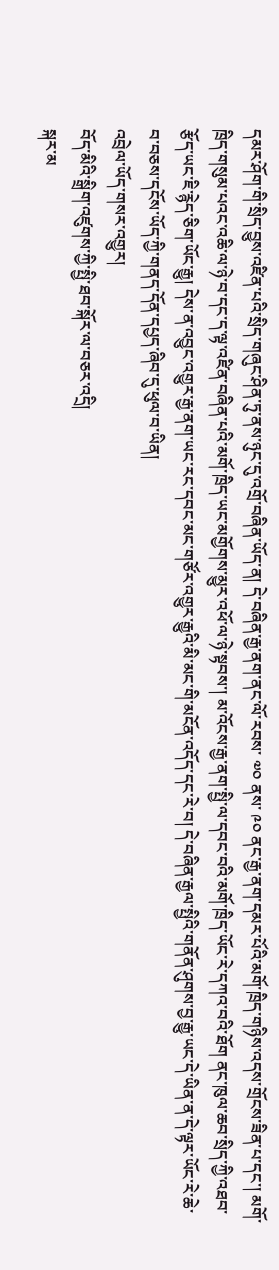དམར་ཤོག་གི་སྲིད་བྱུས་འཛིན་པའི་སྲིད་གཞུང་ཤིན་ཏུ་ནས་ཉུང་དུ་འགྲོ་བཞིན་ཡོད་ན། དེ་བཞིན་རྒྱ་ནག་ནང་ལོ་རབས་ ༧༠ ནས་ ༩༠ ནང་རྒྱ་ནག་དམར་པོའི་མགོ་ཁྲིད་གཉིས་འདས་གྲོངས་ཟིན་པ་དང་། མགོ་ཁྲིད་གསུམ་པའང་འཆི་ལ་ཉེ་བ་དང་ད་ལྟ་འཛིན་བཞིན་པའི་མགོ་ཁྲིད་ཡང་མགྱོགས་མྱུར་འཕོ་ལ་ཉེ་སྟབས་། མ་འོངས་རྒྱ་ནག་སྤྱི་ལ་དབང་བའི་མགོ་ཁྲིད་ཡོང་རེ་དཀའ་བའི་ཐོག ནང་ཁུལ་ཆབ་སྲིད་ཀྱི་འཐབ་རྩོད་ཡང་ཇི་རྙེད་ཅིག་ཡོང་རྒྱུ། དེས་ན་འབྱུང་འགྱུར་རྒྱ་ནག་ཡང་རང་དབང་མང་གཙོར་འགྱུར་རྒྱུའི་མི་མང་གི་མངོན་འདོད་དང་རེ་བ། དེ་བཞིན་རྒྱལ་སྤྱིའི་གནོན་ཤུགས་བྱ་རྒྱུ་ཡང་དེ་ཡིན་ན་དེ་ལྟར་ཡོང་རེ་ཆེ་བ་བཅས་དངོས་ཡོད་ཀྱི་གནད་དོན་དཔྱད་ཞིབ་དུ་ཕུལ་བ་ཡིན།
འབྲེལ་ཡོད་གསར་འགྱུར།
བོད་མིའི་སྒྲིག་འཛུགས་ཀྱི་སྤྱི་ཐབ་སྐོར་ལ་བཅར་འདྲི།
སྐར་མ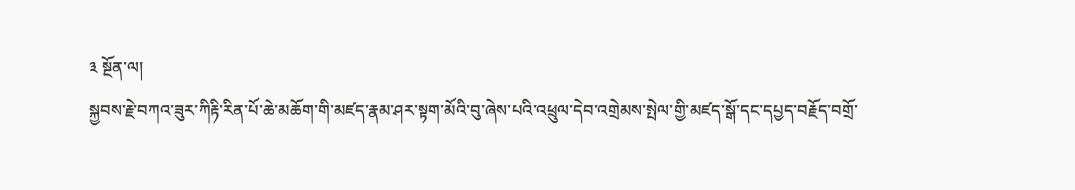༣ སྔོན་ལ།
སྐྱབས་རྗེ་བཀའ་ཟུར་ཀིརྟི་རིན་པོ་ཆེ་མཆོག་གི་མཛད་རྣམ་ཤར་སྟག་མོའི་བུ་ཞེས་པའི་འཕྲུལ་དེབ་འགྲེམས་སྤེལ་གྱི་མཛད་སྒོ་དང་དཔྱད་བརྗོད་བགྲོ་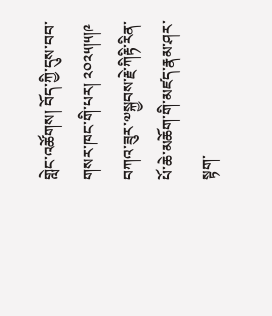གླེང་འཚོགས། བོད་ཀྱི་དུས་བབ་གསར་ཁང་གི་པར། ༢༠༢༥།༥།༩
བཀའ་ཟུར་༧སྐྱབས་རྗེ་ཀིརྟི་རིན་པོ་ཆེ་མཆོག་གི་མཛད་རྣམ་ཤར་སྟག་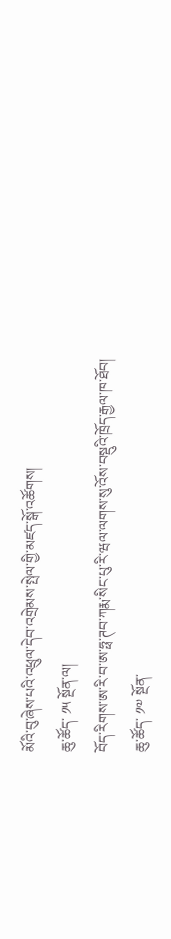མོའི་བུ་ཞེས་པའི་འཕྲུལ་དེབ་འགྲེམས་སྤེལ་གྱི་མཛད་སྒོ་འཚོགས།
ཆུ་ཚོད་ ༡༥ སྔོན་ལ།
བོད་རིགས་ཨ་རི་བ་ཨ་ཧྥ་ཊབ་ཀརྨ་སིང་པུ་རི་ཝལ་ལགས་སུ་འོས་བསྡུའི་ཁྲོད་རྒྱལ་ཁ་ཐོབ།
ཆུ་ཚོད་ ༡༧ སྔོན་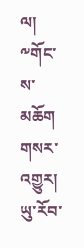ལ།
༸གོང་ས་མཆོག གསར་འགྱུར།
ཡུ་རོབ་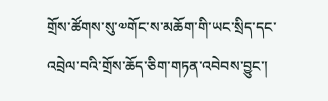གྲོས་ཚོགས་སུ་༧གོང་ས་མཆོག་གི་ཡང་སྲིད་དང་འབྲེལ་བའི་གྲོས་ཆོད་ཅིག་གཏན་འབེབས་བྱུང་།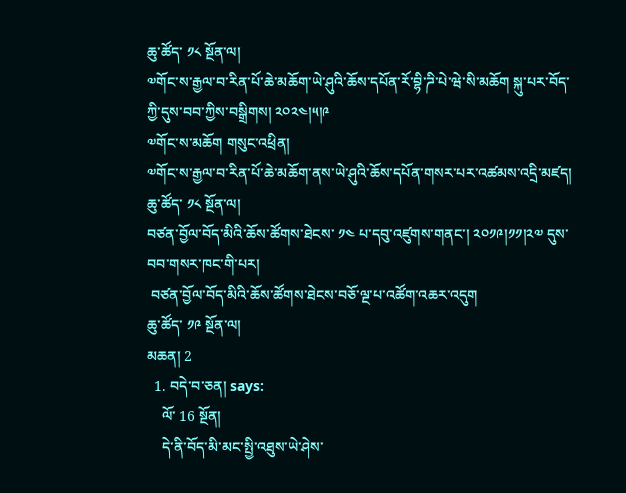ཆུ་ཚོད་ ༡༨ སྔོན་ལ།
༧གོང་ས་རྒྱལ་བ་རིན་པོ་ཆེ་མཆོག་ཡེ་ཤུའི་ཆོས་དཔོན་རོ་བྷི་ཌི་པེ་ཝེ་སི་མཆོག སྐུ་པར་བོད་ཀྱི་དུས་བབ་ཀྱིས་བསྒྲིགས། ༢༠༢༤།༥།༩
༧གོང་ས་མཆོག གསུང་འཕྲིན།
༧གོང་ས་རྒྱལ་བ་རིན་པོ་ཆེ་མཆོག་ནས་ཡེ་ཤུའི་ཆོས་དཔོན་གསར་པར་འཚམས་འདྲི་མཛད།
ཆུ་ཚོད་ ༡༨ སྔོན་ལ།
བཙན་བྱོལ་བོད་མིའི་ཆོས་ཚོགས་ཐེངས་ ༡༤ པ་དབུ་འཛུགས་གནང་། ༢༠༡༩།༡༡།༢༧ དུས་བབ་གསར་ཁང་གི་པར།
 བཙན་བྱོལ་བོད་མིའི་ཆོས་ཚོགས་ཐེངས་བཅོ་ལྔ་པ་འཚོག་འཆར་འདུག
ཆུ་ཚོད་ ༡༩ སྔོན་ལ།
མཆན། 2
  1. བདེ་བ་ཅན། says:
    ལོ་ 16 སྔོན།
    དེ་ནི་བོད་མི་མང་སྤྱི་འཐུས་ཡེ་ཤེས་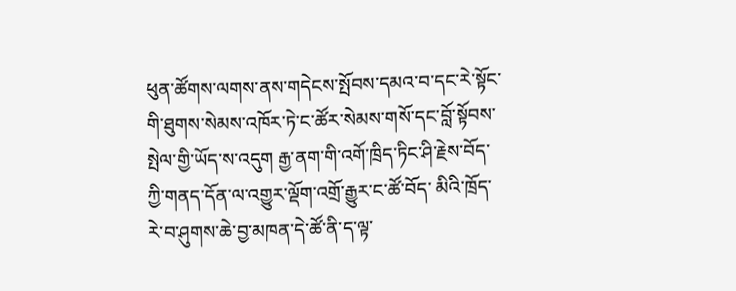ཕུན་ཚོགས་ལགས་ནས་གདེངས་སྤོབས་དམའ་བ་དང་རེ་སྟོང་གི་ཐུགས་སེམས་འཁོར་ཏེ་ང་ཚོར་སེམས་གསོ་དང་བློ་སྟོབས་སྤེལ་གྱི་ཡོད་ས་འདུག རྒྱ་ནག་གི་འགོ་ཁྲིད་ཏིང་ཤི་རྗེས་བོད་ཀྱི་གནད་དོན་ལ་འགྱུར་ལྡོག་འགྲོ་རྒྱུར་ང་ཚོ་བོད་ མིའི་ཁྲོད་རེ་བ་ཤུགས་ཆེ་བྱ་མཁན་དེ་ཚོ་ནི་ད་ལྟ་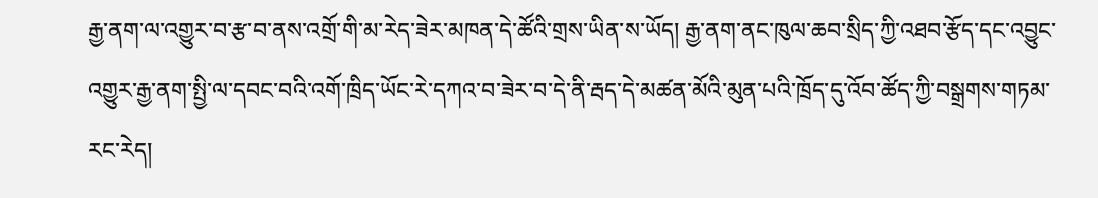རྒྱ་ནག་ལ་འགྱུར་བ་རྩ་བ་ནས་འགྲོ་གི་མ་རེད་ཟེར་མཁན་དེ་ཚོའི་གྲས་ཡིན་ས་ཡོད། རྒྱ་ནག་ནང་ཁུལ་ཆབ་སྲིད་ཀྱི་འཐབ་རྩོད་དང་འབྱུང་འགྱུར་རྒྱ་ནག་སྤྱི་ལ་དབང་བའི་འགོ་ཁྲིད་ཡོང་རེ་དཀའ་བ་ཟེར་བ་དེ་ནི་རྦད་དེ་མཚན་མོའི་མུན་པའི་ཁྲོད་དུ་འོབ་ཚོད་ཀྱི་བསྒྲགས་གཏམ་རང་རེད།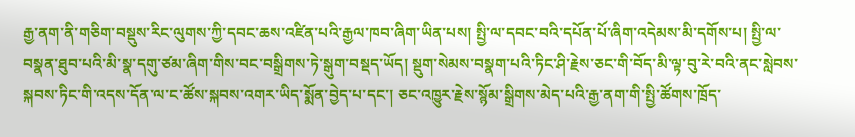རྒྱ་ནག་ནི་གཅིག་བསྡུས་རིང་ལུགས་ཀྱི་དབང་ཆས་འཛིན་པའི་རྒྱལ་ཁབ་ཞིག་ཡིན་པས། སྤྱི་ལ་དབང་བའི་དཔོན་པོ་ཞིག་འདེམས་མི་དགོས་པ། སྤྱི་ལ་བསྣན་ཐུབ་པའི་མི་སྣ་དགུ་ཙམ་ཞིག་གིས་བང་བསྒྲིགས་ཏེ་སྒུག་བསྡད་ཡོད། སྡུག་སེམས་བསྣག་པའི་ཏིང་ཤི་རྗེས་ཅང་གི་བོད་མི་ལྟ་བུ་རེ་བའི་ནང་སླེབས་སྐབས་ཏིང་གི་འདས་དོན་ལ་ང་ཚོས་སྐབས་འགར་ཡིད་སྨོན་བྱེད་པ་དང་། ཅང་འཁྱུར་རྗེས་སྙོམ་སྒྲིགས་མེད་པའི་རྒྱ་ནག་གི་སྤྱི་ཚོགས་ཁྲོད་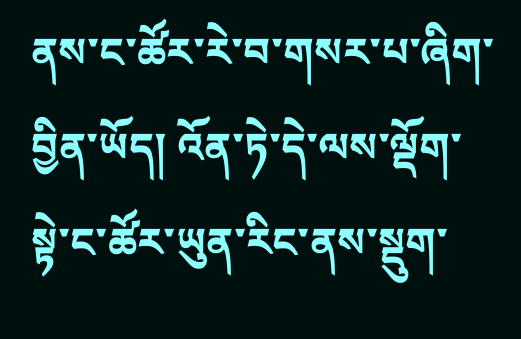ནས་ང་ཚོར་རེ་བ་གསར་པ་ཞིག་བྱིན་ཡོད། འོན་ཏེ་དེ་ལས་ལྡོག་སྟེ་ང་ཚོར་ཡུན་རིང་ནས་སྡུག་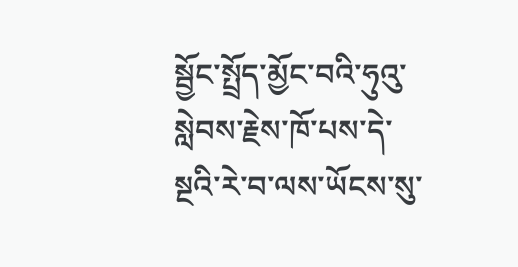སྦྱོང་སྤྲོད་མྱོང་བའི་ཧུའུ་སླེབས་རྗེས་ཁོ་པས་དེ་སྔའི་རེ་བ་ལས་ཡོངས་སུ་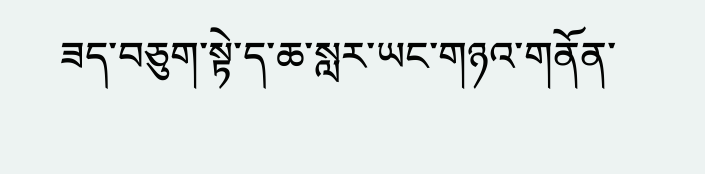ཟད་བཅུག་སྟེ་ད་ཆ་སླར་ཡང་གཉའ་གནོན་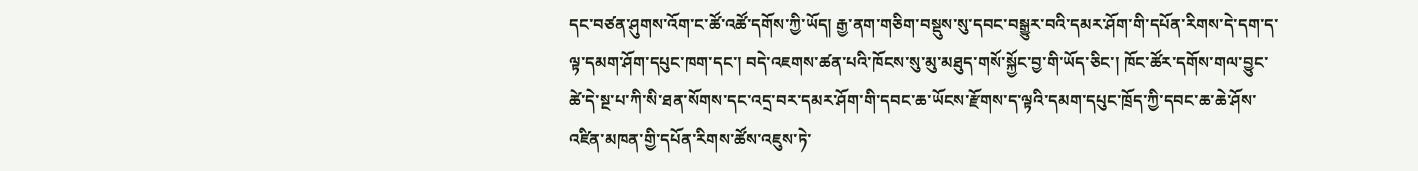དང་བཙན་ཤུགས་འོག་ང་ཚོ་འཚོ་དགོས་ཀྱི་ཡོད། རྒྱ་ནག་གཅིག་བསྡུས་སུ་དབང་བསྒྱུར་བའི་དམར་ཤོག་གི་དཔོན་རིགས་དེ་དག་ད་ལྟ་དམག་ཤོག་དཔུང་ཁག་དང་། བདེ་འཇགས་ཚན་པའི་ཁོངས་སུ་མུ་མཐུད་གསོ་སྐྱོང་བྱ་གི་ཡོད་ཅིང་། ཁོང་ཚོར་དགོས་གལ་བྱུང་ཚེ་དེ་སྔ་པ་ཀི་སི་ཐན་སོགས་དང་འདྲ་བར་དམར་ཤོག་གི་དབང་ཆ་ཡོངས་རྫོགས་ད་ལྟའི་དམག་དཔུང་ཁྲོད་ཀྱི་དབང་ཆ་ཆེ་ཤོས་འཛིན་མཁན་གྱི་དཔོན་རིགས་ཚོས་འཇུས་ཏེ་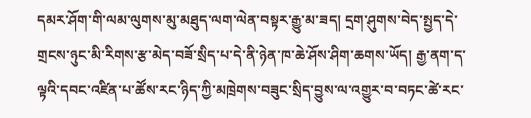དམར་ཤོག་གི་ལམ་ལུགས་མུ་མཐུད་ལག་ལེན་བསྟར་རྒྱུ་མ་ཟད། དྲག་ཤུགས་བེད་སྤྱད་དེ་གྲངས་ཉུང་མི་རིགས་རྩ་མེད་བཟོ་སྲིད་པ་དེ་ནི་ཉེན་ཁ་ཆེ་ཤོས་ཤིག་ཆགས་ཡོད། རྒྱ་ནག་ད་ལྟའི་དབང་འཛིན་པ་ཚོས་རང་ཉིད་ཀྱི་མཁྲེགས་བཟུང་སྲིད་བྱུས་ལ་འགྱུར་བ་བཏང་ཚེ་རང་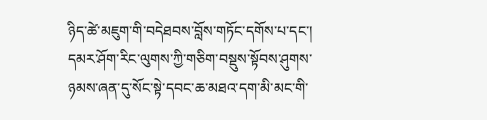ཉིད་ཚེ་མཇུག་གི་བདེཐབས་བློས་གཏོང་དགོས་པ་དང་། དམར་ཤོག་རིང་ལུགས་ཀྱི་གཅིག་བསྡུས་སྟོབས་ཤུགས་ཉམས་ཞན་དུ་སོང་སྟེ་དབང་ཆ་མཐའ་དག་མི་མང་གི་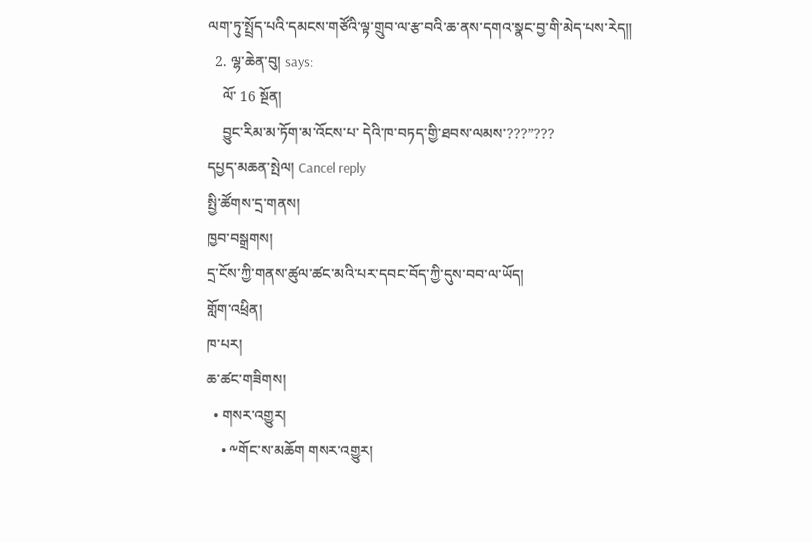ལག་ཏུ་སྤྲོད་པའི་དམངས་གཙོའི་ལྟ་གྲུབ་ལ་རྩ་བའི་ཆ་ནས་དགའ་སྣང་བྱ་གི་མེད་པས་རེད༎
  2. ལྷ་ཆེན་བུ། says:
    ལོ་ 16 སྔོན།
    བྱུང་རིམ་མ་ཏོག་མ་འོངས་པ་ དེའི་ཁ་བཏད་གྱི་ཐབས་ལམས་???”???
དཔྱད་མཆན་སྤེལ། Cancel reply
སྤྱི་ཚོགས་དྲ་གནས།
ཁྱབ་བསྒྲགས།
དྲ་ངོས་ཀྱི་གནས་ཚུལ་ཚང་མའི་པར་དབང་བོད་ཀྱི་དུས་བབ་ལ་ཡོད།
གློག་འཕྲིན།
ཁ་པར།
ཆ་ཚང་གཟིགས།
  • གསར་འགྱུར།
    • ༸གོང་ས་མཆོག གསར་འགྱུར།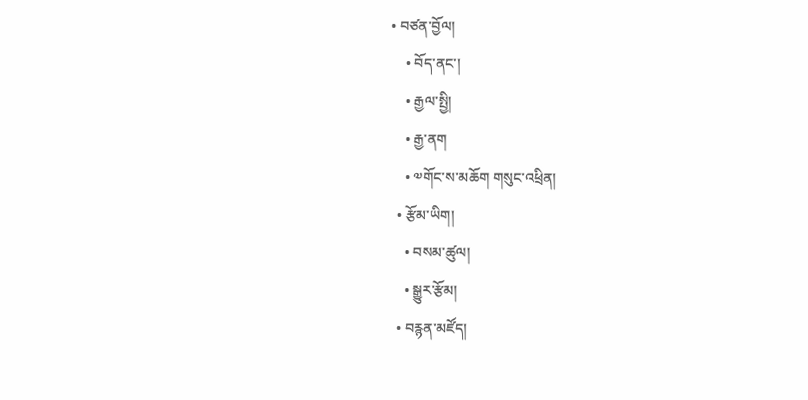• བཙན་བྱོལ།
    • བོད་ནང་།
    • རྒྱལ་སྤྱི།
    • རྒྱ་ནག
    • ༧གོང་ས་མཆོག གསུང་འཕྲིན།
  • རྩོམ་ཡིག།
    • བསམ་ཚུལ།
    • སྒྱུར་རྩོམ།
  • བརྙན་མཛོད།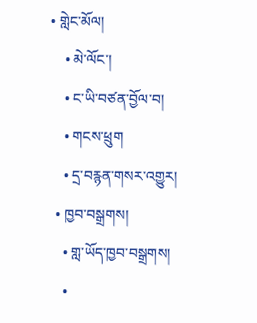• གླེང་མོལ།
    • མེ་ལོང་།
    • ང་ཡི་བཙན་བྱོལ་བ།
    • གངས་ཕྲུག
    • དྲ་བརྙན་གསར་འགྱུར།
  • ཁྱབ་བསྒྲགས།
    • གླ་ཡོད་ཁྱབ་བསྒྲགས།
    •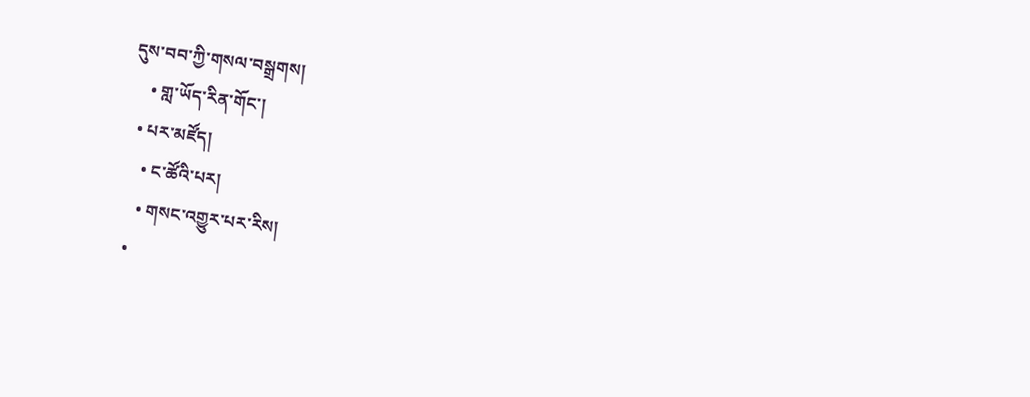དུས་བབ་ཀྱི་གསལ་བསྒྲགས།
    • གླ་ཡོད་རིན་གོང་།
  • པར་མཛོད།
    • ང་ཚོའི་པར།
    • གསང་འགྱུར་པར་རིས།
  •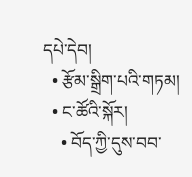དཔེ་དེབ།
  • རྩོམ་སྒྲིག་པའི་གཏམ།
  • ང་ཚོའི་སྐོར།
    • བོད་ཀྱི་དུས་བབ་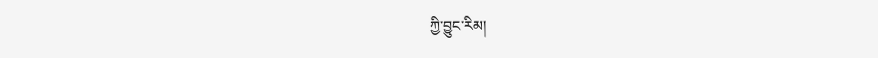ཀྱི་བྱུང་རིམ།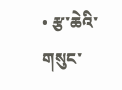• རྩ་ཆེའི་གསུང་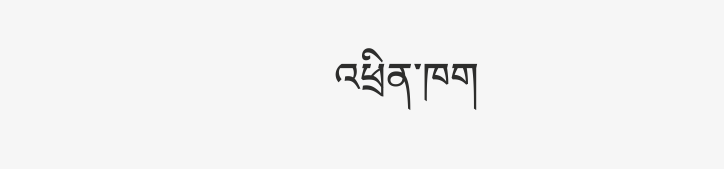འཕྲིན་ཁག